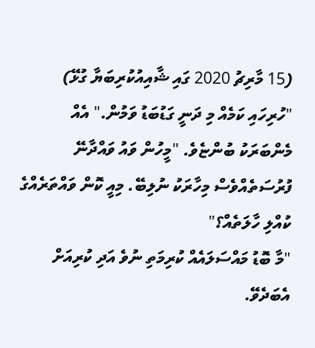(15 މާރިޗު 2020 ގައި ޝާއިއުކުރިބަޔާ ގުޅޭ)
"ހުރިހައި ކަމެއް މި ދަނީ ގަޑުބަޑު ވަމުން." އެއް މެންބަރަކު ބުންޏެވެ. "މީހުން ވައު ވައްދާނޭ ފުރުސަތެއްވެސް މިހާރަކު ނުލިބޭ. މިއީ ކޮން ވައްތަރެއްގެ ކުއްލި ހާލަތެއް؟"
"މާ ބޮޑު މައްސަލައެއް ކުރިމަތި ނުވެ އަދި ކުރިއަށް އެބަދެވޭ.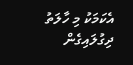އެކަމަކު މި ހާލަތު ދިގުލައިގެން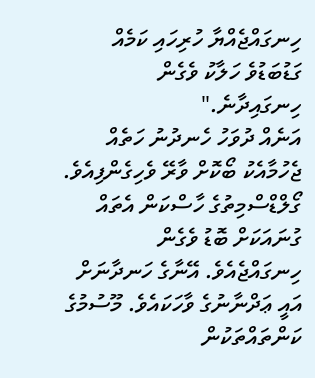ހިނގައްޖެއްޔާ ހުރިހައި ކަމެއް ގަޑުބަޑުވެ ހަލާކު ވެގެން ހިނގައިދާނެ."
އަނެއް ދުވަހު ހެނދުނު ހަތެއް ޖެހުމާއެކު ބޯކޮށް ވާރޭ ވެހިގެންފިއެވެ. ގޯލްޑްސްމިތުގެ ހާސްކަން އެތައް ގުނައަކަށް ބޮޑު ވެގެން ހިނގައްޖެއެވެ. އޭނާގެ ހަނދާނަށް އައީ ޢަދްނާނުގެ ވާހަކައެވެ. މޫސުމުގެ ކަންތައްތަކުން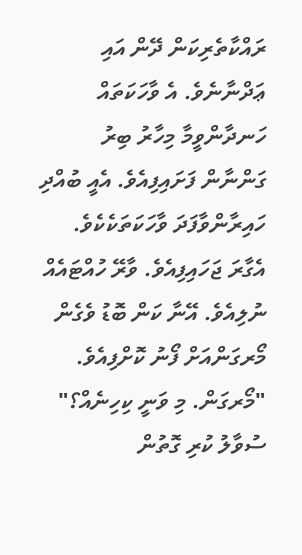ރައްކާތެރިކަން ދޭން އައި ޢަދްނާނެވެ. އެ ވާހަކަތައް ހަނދާންވީމާ މިހާރު ބިރު ގަންނާން ފަށައިފިއެވެ. އެއީ ބުއްދި ހައިރާންވާފަދަ ވާހަކަތަކެކެވެ.
އެގާރަ ޖަހައިފިއެވެ. ވާރޭ ހުއްޓައެއް ނުލިއެވެ. އޭނާ ކަން ބޮޑު ވެގެން މޯރގަންއަށް ފޯނު ކޮށްފިއެވެ. "މޯރގަން. މި ވަނީ ކިހިނެއް؟" ސުވާލު ކުރި ގޮތުން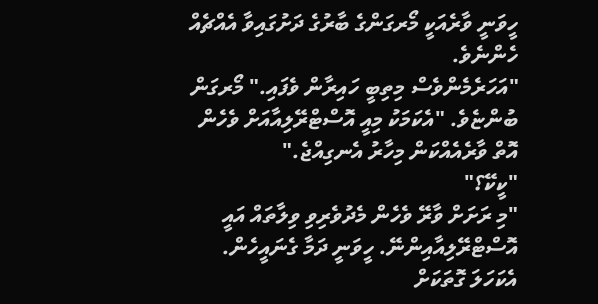ހީވަނީ ވާރެއަކީ މޯރގަންގެ ބާރުގެ ދަށުގައިވާ އެއްޗެއް ހެންނެވެ.
"އަހަރެމެންވެސް މިތިބީ ހައިރާން ވެފައި." މޯރގަން ބުންޏެވެ. "އެކަމަކު މިއީ އޮސްޓްރޭލިއާއަށް ވެހެން އޮތް ވާރެއެއްކަން މިހާރު އެނގިއްޖެ."
"ކީކޭ؟"
"މި ރަށަށް ވާރޭ ވެހެން މެދުވެރިވި ވިލާތައް އައީ އޮސްޓްރޭލިއާއިންނޭ. ހީވަނީ ދަމާ ގެނައީހެން. އެކަހަލަ ގޮތަކަށް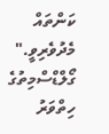ކަންތައް މެދުވެރިވީ."
ގޯލްޑްސްމިތުގެ ހިތްވަރު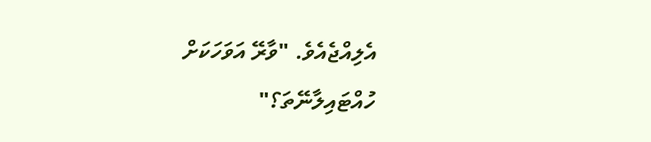އެލިއްޖެއެވެ. "ވާރޭ އަވަހަކަށް ހުއްޓައިލާނޭތަ؟"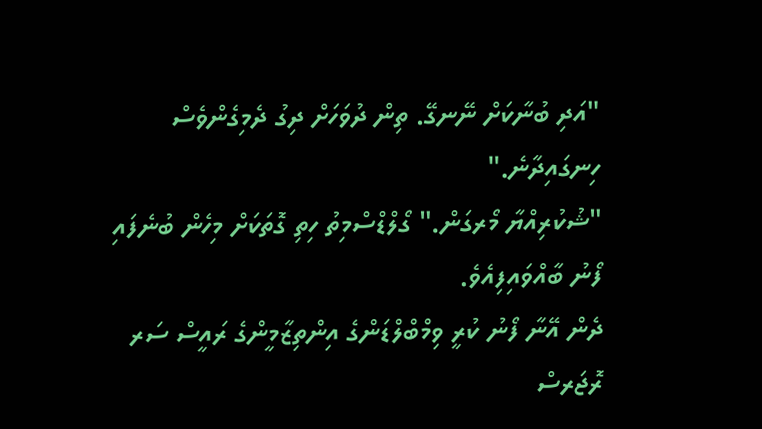"އަދި ބުނާކަށް ނޭނގޭ. ތިން ދުވަހަށް ދިގު ދެމިގެންވެސް ހިނގައިދާނެ."
"ޝުކުރިއްޔާ މޯރގަން." ގޯލްޑްސްމިތު ހިތި ގޮތަކަށް މިހެން ބުނެފައި ފޯނު ބާއްވައިފިއެވެ.
ދެން އޭނާ ފޯނު ކުރީ ވިމްބްލްޑަންގެ އިންތިޒާމީންގެ ރައީސް ސަރ ރޮޖަރސް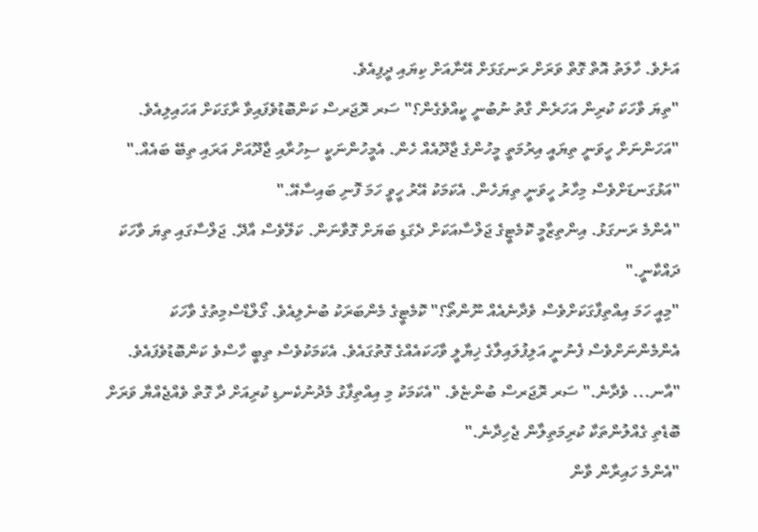އަށެވެ. ހާލަތު އޮތް ގޮތް ވަރަށް ރަނގަޅަށް އޭނާއަށް ކިޔައި ދީފިއެވެ.
"ތިޔަ ވާހަކަ ކުރިން އަހަރެން ގާތު ނުބުނީ ކީއްވެގެން؟" ސަރ ރޮޖަރސް ކަންބޮޑުވެފައިވާ ރާގަކަށް އަހައިލިއެވެ. "އަހަންނަށް ހީވަނީ ތިޔައީ އިރުމަތީ މީހުންގެ ޖާދޫއެއް ހެން. އެމީހުންނަކީ ސިހުރާއި ޖާދޫއަށް އަރައި ތިބޭ ބައެއް."
"އަޅުގަނޑަށްވެސް މިހާރު ހީވަނީ ތިޔަހެން. އެކަމަކު އޭރު ހީވީ ހަމަ ފޮނި ބައިސާއޭ."
"އެންމެ ރަނގަޅު. އިންތިޒާމީ ކޮމެޓީގެ ޖަލްސާއަކަށް ދެގަޑި ބަޔަށް ގޮވާނަން. ކަލޭވެސް އާދޭ. ޖަލްސާގައި ތިޔަ ވާހަކަ ދައްކާނީ."
"މިއީ ހަމަ އިއްތިފާގަކަށްވެސް ވެދާނެއެއް ނޫންތޯ؟" ކޮމެޓީގެ މެންބަރަކު ބުނެލިއެވެ. ގޯލްޑްސްމިތުގެ ވާހަކަ އެންމެންނަށްވެސް ފެނުނީ އަލިފުލައިލާގެ ޚިޔާލީ ވާހަކައެއްގެ ގޮތުގައެވެ. އެކަމަކުވެސް ތިބީ ހާސްވެ ކަންބޮޑުވެފައެވެ.
"އާނ... ވެދާނެ." ސަރ ރޮޖަރސް ބުންޏެވެ. "އެކަމަކު މި އިއްތިފާގު މެދުނުކެނޑި ކުރިއަށް ދާ ގޮތް ވެއްޖެއްޔާ ވަރަށް ބޮޑެތި ގެއްލުންތަކާ ކުރިމަތިލާން ޖެހިދާނެ."
"އެންމެ ހައިރާން ވާން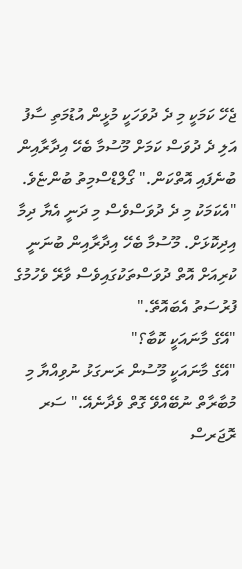ޖެހޭ ކަމަކީ މި ދެ ދުވަހަކީ މުޅީން އުޑުމަތި ސާފު އަލި ދެ ދުވަސް ކަމަށް މޫސުމާ ބެހޭ އިދާރާއިން ބުނެފައި އޮތްކަން." ގޯލްޑްސްމިތު ބުންޏެވެ. "އެކަމަކު މި ދެ ދުވަސްވެސް މި ދަނީ އެޔާ ދިމާ އިދިކޮޅަށް. މޫސުމާ ބެހޭ އިދާރާއިން ބުނަނީ ކުރިއަށް އޮތް ދުވަސްތަކުގައިވެސް ވާރޭ ވެހުމުގެ ފުރުސަތު އެބައޮތޭ."
"އޭގެ މާނައަކީ ކޮބާ؟"
"އޭގެ މާނައަކީ މޫސުން ރަނގަޅު ނުވިއްޔާ މި މުބާރާތް ނުބޭއްވޭ ގޮތް ވެދާނެއޭ." ސަރ ރޮޖަރސް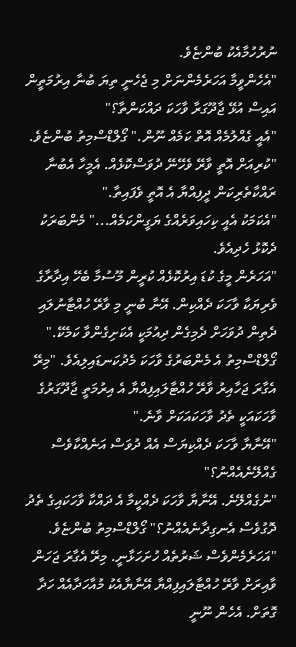ނުރުހުމާއެކު ބުންޏެވެ.
"އެހެންވީމާ އަހަރެމެންނަށް މި ޖެހެނީ ތިޔަ ބުނާ އިރުމަތީން އައިސް އުޅޭ ޖާދޫގަރާ ވާހަކަ ދައްކަންތާ؟"
"އެއީ ގެއްލުމެއް އޮތް ކަމެއް ނޫން." ގޯލްޑްސްމިތު ބުންޏެވެ. "ކުރިއަށް އޮތީ ވާރޭ ވެހޭނޭ ދުވަސްކޮޅެއް. އެމީހާ އެބުނާ ރައްކާތެރިކަން ދީފިއްޔާ އެ އޮތީ ވެފައިތާ."
"އެކަމަކު އެއީ ކިހައިވަރެއްގެ ޔަގީންކަމެއް..." މެންބަރަކު ދެކޮޅު ހެދިއެވެ.
"އަހަރެން މީގެ ކުޑަ އިރުކޮޅެއް ކުރީން މޫސުމާ ބެހޭ އިދާރާގެ ވެރިޔަކާ ވާހަކަ ދެއްކިން. އޭނާ ބުނީ މި ވާރޭ ހުއްޓާނުލައި ދެތިން ދުވަހަށް ދެމިގެން ދިއުމަކީ އެކަށިގެންވާ ކަމެކޭ." ގޯލްޑްސްމިތު އެ މެންބަރުގެ ވާހަކަ މެދުކަނޑައިލިއެވެ. "މިރޭ އެގާރަ ޖަހާއިރު ވާރޭ ހުއްޓާލައިފިއްޔާ އެ އިރުމަތީ ޖާދޫގަރުގެ ވާހަކައަކީ ތެދު ވާހަކައަކަށް ވާނެ."
"އޭނާޔާ ވާހަކަ ދެއްކިޔަސް އެއް ދުވަސް އަނެއްކާވެސް ގެއްލޭނެއެއްނު؟"
"ނުގެއްލޭނެ. އޭނާޔާ ވާހަކަ ދެއްކީމާ އެ ދައްކާ ވާހަކައިގެ ތެދު ދޮގުވެސް އެނގިދާނެއެއްނު؟" ގޯލްޑްސްމިތު ބުންޏެވެ. "އަހަރެމެންވެސް ޝަރުތެއް ހުށަހަޅާނީ. މިރޭ އެގާރަ ޖަހަން ވާއިރަށް ވާރޭ ހުއްޓާލައިފިއްޔާ އޭނާޔާއެކު މުއާހަދާއެއް ހަދާ ގޮތަށް. އެހެން ނޫނީ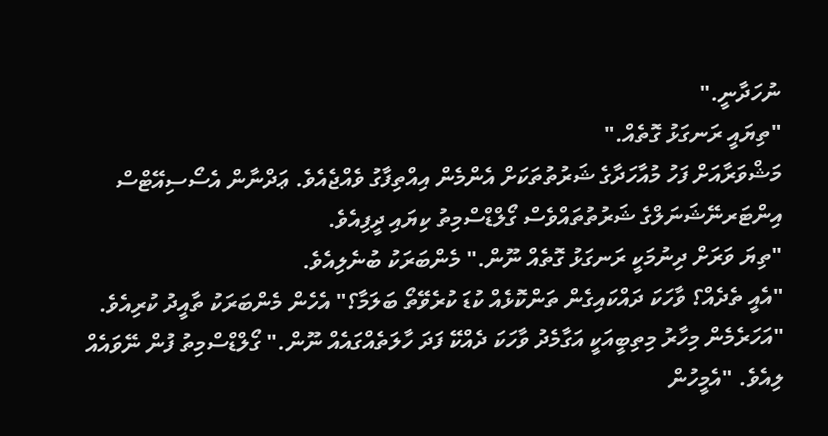ނުހަދާނީ."
"ތިޔައީ ރަނގަޅު ގޮތެއް."
މަޝްވަރާއަށް ފަހު މުއާހަދާގެ ޝަރުތުތަކަށް އެންމެން އިއްތިފާގު ވެއްޖެއެވެ. ޢަދްނާން އެސޯސިއޭޓްސް އިންޓަރނޭޝަނަލްގެ ޝަރުތުތައްވެސް ގޯލްޑްސްމިތު ކިޔައި ދީފިއެވެ.
"ތިޔަ ވަރަށް ދިނުމަކީ ރަނގަޅު ގޮތެއް ނޫން." މެންބަރަކު ބުނެލިއެވެ.
"އެއީ ތެދެއް؟ ވާހަކަ ދައްކައިގެން ތަންކޮޅެއް ކުޑަ ކުރެވޭތޯ ބަލަމާ؟" އެހެން މެންބަރަކު ތާއީދު ކުރިއެވެ.
"އަހަރެމެން މިހާރު މިތިބީއަކީ އަގާމެދު ވާހަކަ ދެއްކޭ ފަދަ ހާލަތެއްގައެއް ނޫން." ގޯލްޑްސްމިތު ފުން ނޭވައެއް ލިއެވެ. "އެމީހުން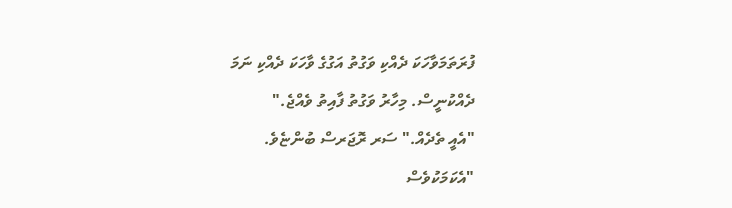ފުރަތަމަވާހަކަ ދެއްކި ވަގުތު އަގުގެ ވާހަކަ ދެއްކި ނަމަ ދެއްކުނީސް. މިހާރު ވަގުތު ފާއިތު ވެއްޖެ."
"އެއީ ތެދެއް." ސަރ ރޮޖަރސް ބުންޏެވެ.
"އެކަމަކުވެސް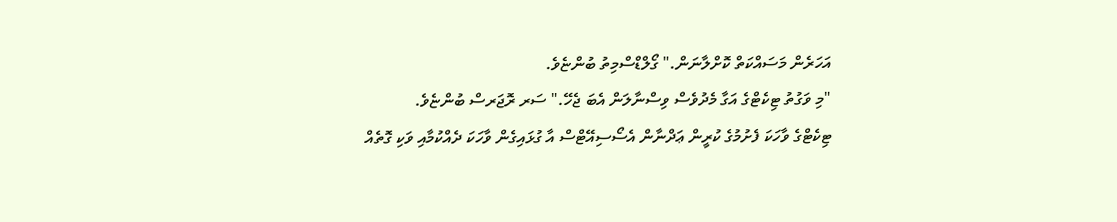އަހަރެން މަސައްކަތް ކޮށްލާނަން." ގޯލްޑްސްމިތު ބުންޏެވެ.
"މި ވަގުތު ޓިކެޓްގެ އަގާ މެދުވެސް ވިސްނާލަން އެބަ ޖެހޭ." ސަރ ރޮޖަރސް ބުންޏެވެ.
ޓިކެޓްގެ ވާހަކަ ފެށުމުގެ ކުރީން ޢަދްނާން އެސޯސިއޭޓްސް އާ ގުޅައިގެން ވާހަކަ ދެއްކުމާއި ވަކި ގޮތެއް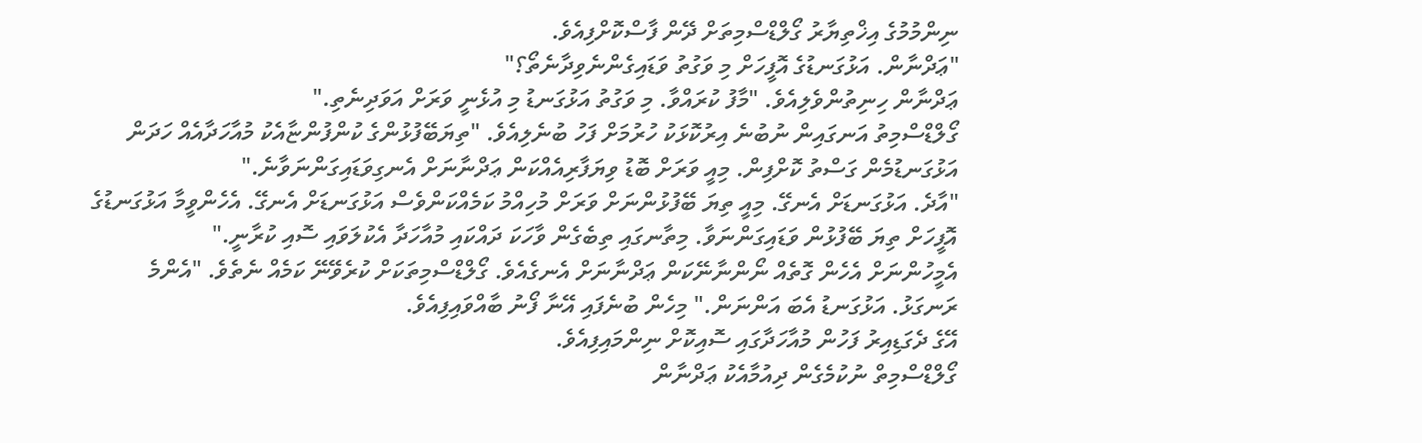ނިންމުމުގެ އިޚްތިޔާރު ގޯލްޑްސްމިތަށް ދޭން ފާސްކޮށްފިއެވެ.
"ޢަދްނާން. އަޅުގަނޑުގެ އޮފީހަށް މި ވަގުތު ވަޑައިގެންނެވިދާނެތޯ؟"
ޢަދްނާން ހިނިތުންވެލިއެވެ. "މާފު ކުރައްވާ. މި ވަގުތު އަޅުގަނޑު މި އުޅެނީ ވަރަށް އަވަދިނެތި."
ގޯލްޑްސްމިތު އަނގައިން ނުބުނެ އިރުކޮޅަކު ހުރުމަށް ފަހު ބުނެލިއެވެ. "ތިޔަބޭފުޅުންގެ ކުންފުންޏާއެކު މުއާހަދާއެއް ހަދަން އަޅުގަނޑުމެން ގަސްތު ކޮށްފިން. މިއީ ވަރަށް ބޮޑު ވިޔަފާރިއެއްކަން ޢަދްނާނަށް އެނގިވަޑައިގަންނަވާނެ."
"އާދެ. އަޅުގަނޑަށް އެނގޭ. މިއީ ތިޔަ ބޭފުޅުންނަށް ވަރަށް މުހިއްމު ކަމެއްކަންވެސް އަޅުގަނޑަށް އެނގޭ. އެހެންވީމާ އަޅުގަނޑުގެ އޮފީހަށް ތިޔަ ބޭފުޅުން ވަޑައިގަންނަވާ. މިތާނގައި ތިބެގެން ވާހަކަ ދައްކައި މުއާހަދާ އެކުލަވައި ސޮއި ކުރާނީ."
އެމީހުންނަށް އެހެން ގޮތެއް ނޯންނާނޭކަން ޢަދްނާނަށް އެނގެއެވެ. ގޯލްޑްސްމިތަކަށް ކުރެވޭނޭ ކަމެއް ނެތެވެ. "އެންމެ ރަނގަޅު. އަޅުގަނޑު އެބަ އަންނަން." މިހެން ބުނެފައި އޭނާ ފޯނު ބާއްވައިފިއެވެ.
އޭގެ ދެގަޑިއިރު ފަހުން މުއާހަދާގައި ސޮއިކޮށް ނިންމައިފިއެވެ.
ގޯލްޑްސްމިތް ނުކުމެގެން ދިއުމާއެކު ޢަދްނާން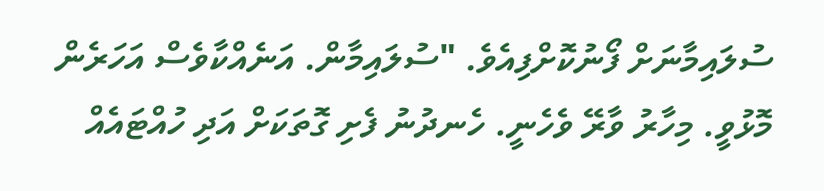ސުލައިމާނަށް ފޯނުކޮށްފިއެވެ. "ސުލައިމާން. އަނެއްކާވެސް އަހަރެން މޮޅުވީ. މިހާރު ވާރޭ ވެހެނީ. ހެނދުނު ފެށި ގޮތަކަށް އަދި ހުއްޓައެއް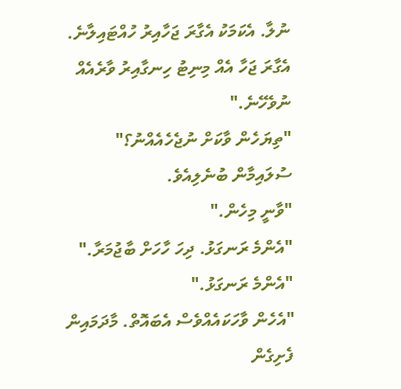ނުލާ. އެކަމަކު އެގާރަ ޖަހާއިރު ހުއްޓައިލާނެ. އެގާރަ ޖަހާ އެއް މިނިޓު ހިނގާއިރު ވާރެއެއް ނުވެހޭނެ."
"ތިޔަހެން ވާކަށް ނުޖެހެއެއްނު؟" ސުލައިމާން ބުނެލިއެވެ.
"ވާނީ މިހެން."
"އެންމެ ރަނގަޅު. ދިހަ ހާހަށް ބާޖުމަރާ."
"އެންމެ ރަނގަޅު."
"އެހެން ވާހަކައެއްވެސް އެބައޮތް. މާދަމައިން ފެށިގެން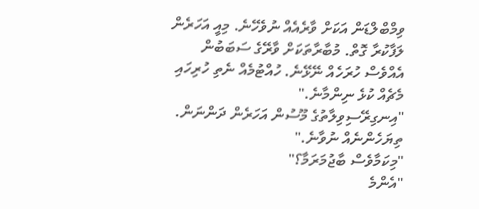ވިމްބްލްޑަން އަކަށް ވާރެއެއް ނުވެހޭނެ. މިއީ އަހަރެން ލަފާކުރާ ގޮތް. މުބާރާތަކަށް ވާރޭގެ ސަބަބުން އެއްވެސް ހުރަހެއް ނޭޅޭނެ. ހުއްޓުމެއް ނެތި ހުރިހައި މެޗެއް ކުޅެ ނިންމާނެ."
"އިނގިރޭސިވިލާތުގެ މޫސުން އަހަރެން ދަންނަން. ތިޔަހެންނެއް ނުވާނެ."
"މިކަމާވެސް ބާޖުމަރަމާ؟"
"އެންމެ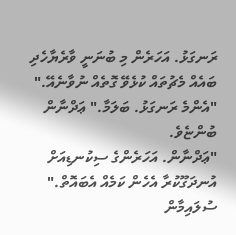ރަނގަޅު. އަހަރެން މި ބުނަނީ ވާރެޔާހެދި ބައެއް މެޗުތައް ކުޅެވޭ ގޮތެއް ނުވާނެއޭ."
"އެންމެ ރަނގަޅު. ބަލަމާ." ޢަދްނާން ބުންޏެވެ.
"ޢަދްނާން. އަހަރެންގެ ސިކުނޑިއަށް އުނދަގޫކުރާ އެހެން ކަމެއް އެބައޮތް." ސުލައިމާން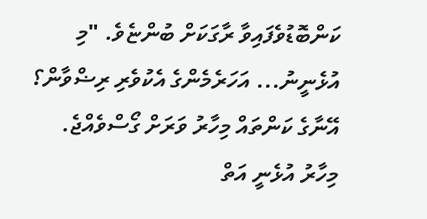ކަންބޮޑުވެފައިވާ ރާގަކަށް ބުންޏެވެ. "މި އުޅެނީނު... އަހަރެމެންގެ އެކުވެރި ރިޟްވާން؟ އޭނާގެ ކަންތައް މިހާރު ވަރަށް ގޯސްވެއްޖެ. މިހާރު އުޅެނީ އަތް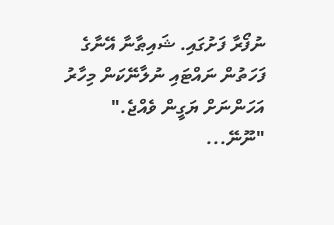ނުފޯރާ ފަށުގައި. ޝައިޠާނާ އޭނާގެ ފަހަތުން ނައްޓައި ނުލާނޭކަން މިހާރު އަހަންނަށް ޔަގީން ވެއްޖެ."
"ނޫނޭ...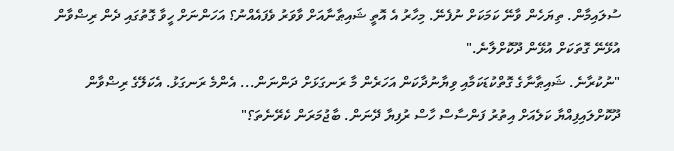ސުލައިމާން. ތިޔަހެން ވާނޭ ކަމަކަށް ނުފެނޭ. މިހާރު އެ އޮތީ ޝައިޠާނާއަށް ވާވަރު ވެފައެއްނު؟ އަހަންނަށް ހީވާ ގޮތުގައި ދެން ރިޟްވާން އުޅޭނޭ ގޮތަކަށް އުޅޭން ދޫކޮށްލާނެ."
"ނުކުރާނެ. ޝައިޠާނާގެ ގޮތްކުޑަކަމާއި ވިޔާނުދާކަން އަހަރެން މާ ރަނގަޅަށް ދަންނަން... އެންމެ ރަނގަޅު. އެކަލޭގެ ރިޟްވާން ދޫކޮށްލައިފިއްޔާ ކަލެއަށް އިތުރު ފަންސާސް ހާސް ރުފިޔާ ދޭނަން. ބާޖުމަރަން ކެރޭނެތަ؟"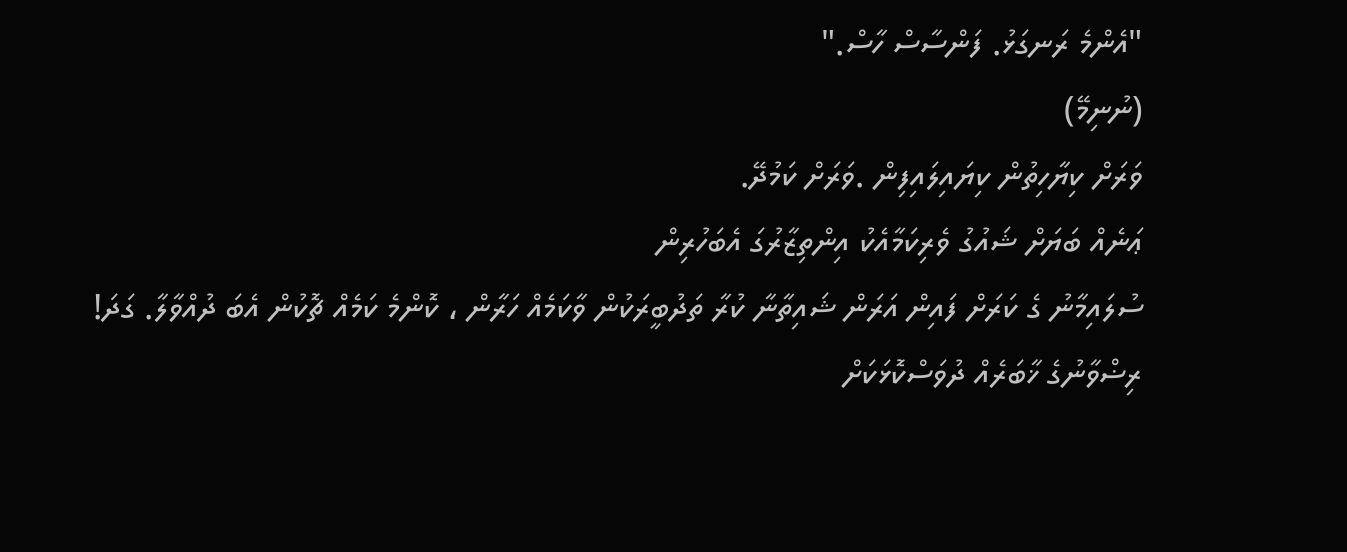"އެންމެ ރަނގަޅު. ފަންސާސް ހާސް."
(ނުނިމޭ)
ވަރަށް ކިޔާހިތުން ކިޔައިލައިފިން .ވަރަށް ކަމުދޭ.
ޢަނެއް ބަޔަށް ޝައުގު ވެރިކަމާއެކު އިންތިޒާރުގަ އެބަހުރިން
ސުލައިމާނު ގެ ކަރަށް ފައިން އަރަން ޝައިތާނާ ކުރާ ތަދުބީރަކުން ވާކަމެއް ހަރާން ، ކޮންމެ ކަމެއް ޗޮކުން އެބަ ދުއްވާލާ. ގަދަ!
ރިޟްވާނުގެ ޚާބަރެއް ދުވަސްކޮޅަކަށް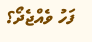ފަހު ވެއްޖެދޯ؟